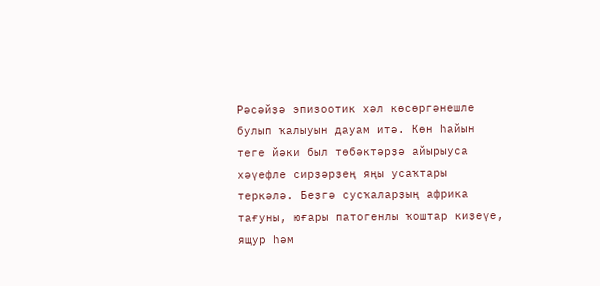Рәсәйҙә эпизоотик хәл көсөргәнешле булып ҡалыуын дауам итә. Көн һайын теге йәки был төбәктәрҙә айырыуса хәүефле сирҙәрҙең яңы усаҡтары теркәлә. Беҙгә сусҡаларҙың африка тағуны, юғары патогенлы ҡоштар киҙеүе, ящур һәм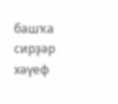башҡа сирҙәр хәүеф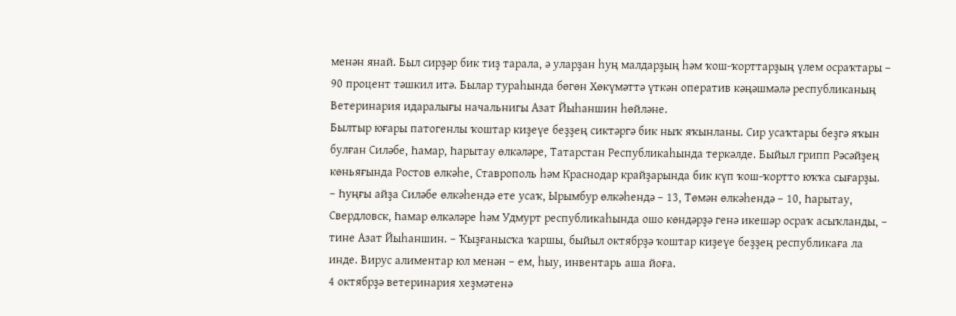менән янай. Был сирҙәр бик тиҙ тарала, ә уларҙан һуң малдарҙың һәм ҡош-ҡорттарҙың үлем осраҡтары – 90 процент тәшкил итә. Былар тураһында бөгөн Хөкүмәттә үткән оператив кәңәшмәлә республиканың Ветеринария идаралығы начальнигы Азат Йыһаншин һөйләне.
Былтыр юғары патогенлы ҡоштар киҙеүе беҙҙең сиктәргә бик ныҡ яҡынланы. Сир усаҡтары беҙгә яҡын булған Силәбе, Һамар, Һарытау өлкәләре, Татарстан Республикаһында теркәлде. Быйыл грипп Рәсәйҙең көньяғында Ростов өлкәһе, Ставрополь һәм Краснодар крайҙарында бик күп ҡош-ҡортто юҡҡа сығарҙы.
– Һуңғы айҙа Силәбе өлкәһендә ете усаҡ, Ырымбур өлкәһендә – 13, Төмән өлкәһендә – 10, Һарытау, Свердловск, Һамар өлкәләре һәм Удмурт республикаһында ошо көндәрҙә генә икешәр осраҡ асыҡланды, – тине Азат Йыһаншин. – Ҡыҙғанысҡа ҡаршы, быйыл октябрҙә ҡоштар киҙеүе беҙҙең республикаға ла инде. Вирус алиментар юл менән – ем, һыу, инвентарь аша йоға.
4 октябрҙә ветеринария хеҙмәтенә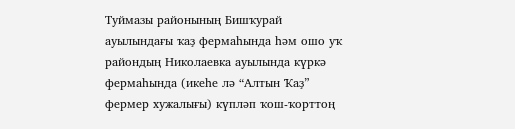Туймазы районының Бишҡурай ауылындағы ҡаҙ фермаһында һәм ошо уҡ райондың Николаевка ауылында күркә фермаһында (икеһе лә “Алтын Ҡаҙ” фермер хужалығы) күпләп ҡош-ҡорттоң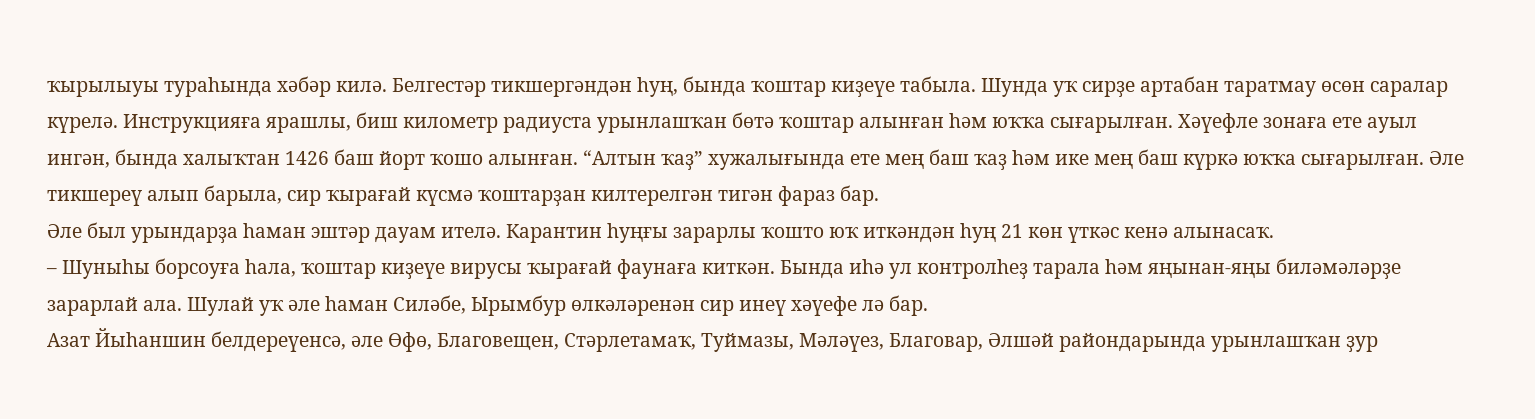ҡырылыуы тураһында хәбәр килә. Белгестәр тикшергәндән һуң, бында ҡоштар киҙеүе табыла. Шунда уҡ сирҙе артабан таратмау өсөн саралар күрелә. Инструкцияға ярашлы, биш километр радиуста урынлашҡан бөтә ҡоштар алынған һәм юҡҡа сығарылған. Хәүефле зонаға ете ауыл ингән, бында халыҡтан 1426 баш йорт ҡошо алынған. “Алтын ҡаҙ” хужалығында ете мең баш ҡаҙ һәм ике мең баш күркә юҡҡа сығарылған. Әле тикшереү алып барыла, сир ҡырағай күсмә ҡоштарҙан килтерелгән тигән фараз бар.
Әле был урындарҙа һаман эштәр дауам ителә. Карантин һуңғы зарарлы ҡошто юҡ иткәндән һуң 21 көн үткәс кенә алынасаҡ.
– Шуныһы борсоуға һала, ҡоштар киҙеүе вирусы ҡырағай фаунаға киткән. Бында иһә ул контролһеҙ тарала һәм яңынан-яңы биләмәләрҙе зарарлай ала. Шулай уҡ әле һаман Силәбе, Ырымбур өлкәләренән сир инеү хәүефе лә бар.
Азат Йыһаншин белдереүенсә, әле Өфө, Благовещен, Стәрлетамаҡ, Туймазы, Мәләүез, Благовар, Әлшәй райондарында урынлашҡан ҙур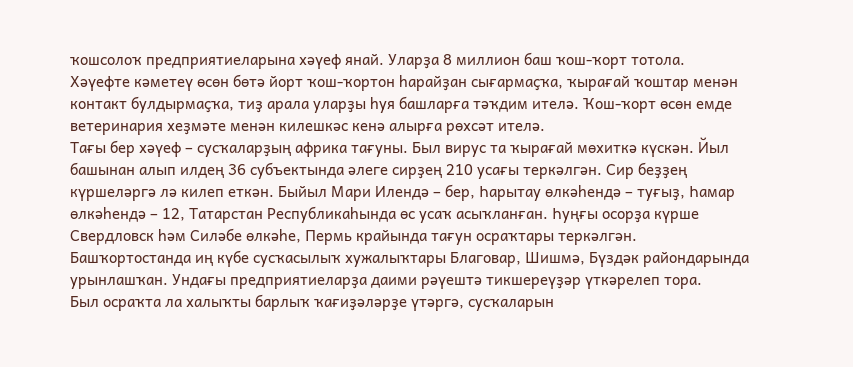ҡошсолоҡ предприятиеларына хәүеф янай. Уларҙа 8 миллион баш ҡош-ҡорт тотола.
Хәүефте кәметеү өсөн бөтә йорт ҡош-ҡортон һарайҙан сығармаҫҡа, ҡырағай ҡоштар менән контакт булдырмаҫҡа, тиҙ арала уларҙы һуя башларға тәҡдим ителә. Ҡош-ҡорт өсөн емде ветеринария хеҙмәте менән килешкәс кенә алырға рөхсәт ителә.
Тағы бер хәүеф – сусҡаларҙың африка тағуны. Был вирус та ҡырағай мөхиткә күскән. Йыл башынан алып илдең 36 субъектында әлеге сирҙең 210 усағы теркәлгән. Сир беҙҙең күршеләргә лә килеп еткән. Быйыл Мари Илендә – бер, Һарытау өлкәһендә – туғыҙ, Һамар өлкәһендә – 12, Татарстан Республикаһында өс усаҡ асыҡланған. Һуңғы осорҙа күрше Свердловск һәм Силәбе өлкәһе, Пермь крайында тағун осраҡтары теркәлгән.
Башҡортостанда иң күбе сусҡасылыҡ хужалыҡтары Благовар, Шишмә, Бүздәк райондарында урынлашҡан. Ундағы предприятиеларҙа даими рәүештә тикшереүҙәр үткәрелеп тора.
Был осраҡта ла халыҡты барлыҡ ҡағиҙәләрҙе үтәргә, сусҡаларын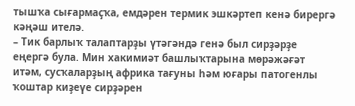тышҡа сығармаҫҡа, емдәрен термик эшкәртеп кенә бирергә кәңәш ителә.
– Тик барлыҡ талаптарҙы үтәгәндә генә был сирҙәрҙе еңергә була. Мин хакимиәт башлыҡтарына мөрәжәғәт итәм, сусҡаларҙың африка тағуны һәм юғары патогенлы ҡоштар киҙеүе сирҙәрен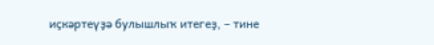иҫкәртеүҙә булышлыҡ итегеҙ, – тине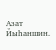Азат Йыһаншин.